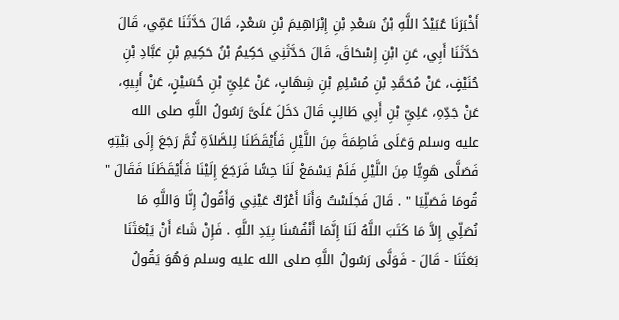أَخْبَرَنَا عُبَيْدُ اللَّهِ بْنُ سَعْدِ بْنِ إِبْرَاهِيمَ بْنِ سَعْدٍ، قَالَ حَدَّثَنَا عَمِّي، قَالَ حَدَّثَنَا أَبِي، عَنِ ابْنِ إِسْحَاقَ، قَالَ حَدَّثَنِي حَكِيمُ بْنُ حَكِيمِ بْنِ عَبَّادِ بْنِ حُنَيْفٍ، عَنْ مُحَمَّدِ بْنِ مُسْلِمِ بْنِ شِهَابٍ، عَنْ عَلِيِّ بْنِ حُسَيْنٍ، عَنْ أَبِيهِ، عَنْ جَدِّهِ، عَلِيِّ بْنِ أَبِي طَالِبٍ قَالَ دَخَلَ عَلَىَّ رَسُولُ اللَّهِ صلى الله عليه وسلم وَعَلَى فَاطِمَةَ مِنَ اللَّيْلِ فَأَيْقَظَنَا لِلصَّلاَةِ ثُمَّ رَجَعَ إِلَى بَيْتِهِ فَصَلَّى هَوِيًّا مِنَ اللَّيْلِ فَلَمْ يَسْمَعْ لَنَا حِسًّا فَرَجَعَ إِلَيْنَا فَأَيْقَظَنَا فَقَالَ " قُومَا فَصَلِّيَا " . قَالَ فَجَلَسْتُ وَأَنَا أَعْرُكُ عَيْنِي وَأَقُولُ إِنَّا وَاللَّهِ مَا نُصَلِّي إِلاَّ مَا كَتَبَ اللَّهُ لَنَا إِنَّمَا أَنْفُسُنَا بِيَدِ اللَّهِ . فَإِنْ شَاءَ أَنْ يَبْعَثَنَا بَعَثَنَا - قَالَ - فَوَلَّى رَسُولُ اللَّهِ صلى الله عليه وسلم وَهُوَ يَقُولُ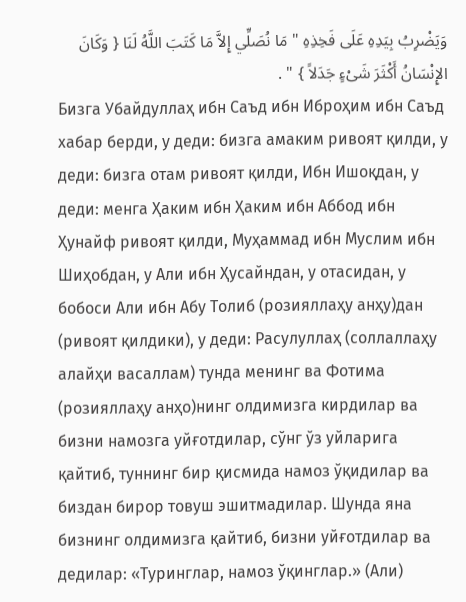وَيَضْرِبُ بِيَدِهِ عَلَى فَخِذِهِ " مَا نُصَلِّي إِلاَّ مَا كَتَبَ اللَّهُ لَنَا { وَكَانَ الإِنْسَانُ أَكْثَرَ شَىْءٍ جَدَلاً } " .
Бизга Убайдуллаҳ ибн Саъд ибн Иброҳим ибн Саъд хабар берди, у деди: бизга амаким ривоят қилди, у деди: бизга отам ривоят қилди, Ибн Ишоқдан, у деди: менга Ҳаким ибн Ҳаким ибн Аббод ибн Ҳунайф ривоят қилди, Муҳаммад ибн Муслим ибн Шиҳобдан, у Али ибн Ҳусайндан, у отасидан, у бобоси Али ибн Абу Толиб (розияллаҳу анҳу)дан (ривоят қилдики), у деди: Расулуллаҳ (соллаллаҳу алайҳи васаллам) тунда менинг ва Фотима (розияллаҳу анҳо)нинг олдимизга кирдилар ва бизни намозга уйғотдилар, сўнг ўз уйларига қайтиб, туннинг бир қисмида намоз ўқидилар ва биздан бирор товуш эшитмадилар. Шунда яна бизнинг олдимизга қайтиб, бизни уйғотдилар ва дедилар: «Туринглар, намоз ўқинглар.» (Али)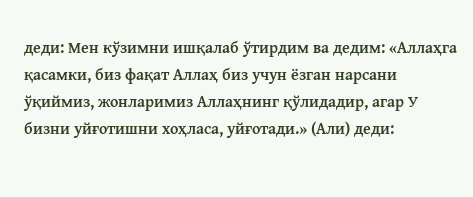деди: Мен кўзимни ишқалаб ўтирдим ва дедим: «Аллаҳга қасамки, биз фақат Аллаҳ биз учун ёзган нарсани ўқиймиз, жонларимиз Аллаҳнинг қўлидадир, агар У бизни уйғотишни хоҳласа, уйғотади.» (Али) деди: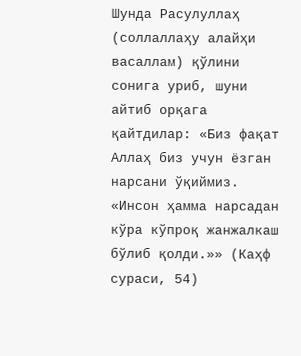Шунда Расулуллаҳ (соллаллаҳу алайҳи васаллам) қўлини сонига уриб, шуни айтиб орқага қайтдилар: «Биз фақат Аллаҳ биз учун ёзган нарсани ўқиймиз. «Инсон ҳамма нарсадан кўра кўпроқ жанжалкаш бўлиб қолди.»» (Каҳф сураси, 54)